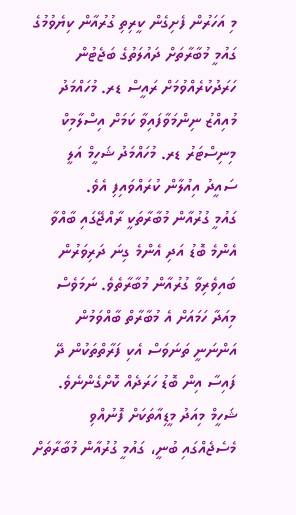މި އަހަރުން ފެށިގެން ކީރިތި ގުރުއާން ކިޔެވުމުގެ ގައުމީ މުބާރާތަށް ދައުލަތުގެ ބަޖެޓުން ހަރަދުކުރެއްވުމަށް ރައީސް ޑރ. މުހައްމަދު މުއިއްޒު ނިންމަވާފައިވާ ކަމަށް އިސްލާމިކް މިނިސްޓަރު ޑރ. މުހައްމަދު ޝަހީމް އަލީ ސައީދު އިއުލާން ކުރައްވައިފި އެވެ.
ގައުމީ ގުރުއާން މުބާރާތަކީ ރާއްޖޭގައި ބާއްވާ އެންމެ ބޮޑު އަދި އެންމެ ގިނަ ދަރިވަރުން ބައިވެރިވާ ގުރުއާން މުބާރާތެވެ. ނަމަވެސް މިއަދާ ހަމައަށް އެ މުބާރާތް ބާއްވަމުން އަންނަނީ ތަނަވަސް އެކި ފަރާތްތަކުން ދޭ ފައިސާ އިން ބޮޑު ހަރަދެއް ކޮށްގެންނެވެ.
ޝަހީމް މިއަދު މީޑިއާތަކަށް ފޮނުއްވި މެސެޖެއްގައި ބުނީ، ގައުމީ ގުރުއާން މުބާރާތަށް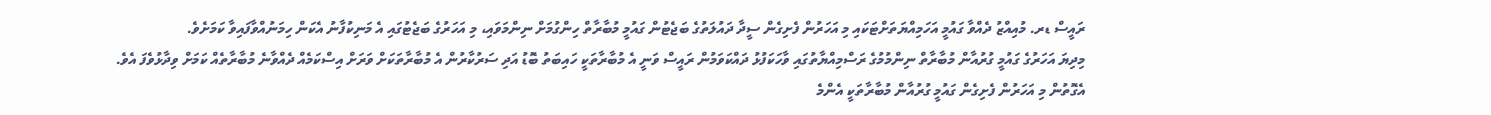ރައީސް ޑރ. މުއިއްޒު ދެއްވާ ގައުމީ އަހަމިއްޔަތަށްޓަކައި މި އަހަރުން ފެށިގެން ސީދާ ދައުލަތުގެ ބަޖެޓުން ގައުމީ މުބާރާތް ހިންގުމަށް ނިންމަވައި، މި އަހަރުގެ ބަޖެޓުގައި އެ މަނިކުފާނު އެކަން ހިމަނުއްވާފައިވާ ކަމަށެވެ.
މިދިޔަ އަހަރުގެ ގައުމީ ގުރުއާން މުބާރާތް ނިންމުމުގެ ރަސްމިއްޔާތުގައި ވާހަކަފުޅު ދައްކަވަމުން ރައީސް ވަނީ އެ މުބާރާތަކީ ހައިބަތު ބޮޑު އަދި ސަރުކާރުން އެ މުބާރާތަކަށް ވަރަށް އިސްކަމެއް ދެއްވާނެ މުބާރާތެއް ކަމަށް ވިދާޅުވެފަ އެވެ.
އެގޮތުން މި އަހަރުން ފެށިގެން ގައުމީ ގުރުއާން މުބާރާތަކީ އެންމެ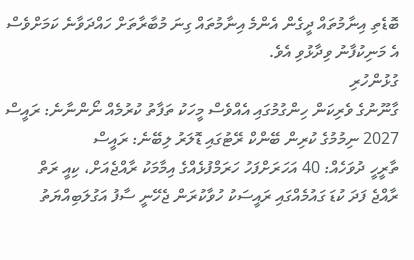ބޮޑެތި އިނާމުތައް ދީގެން އެންމެ އިނާމުތައް ގިނަ މުބާރާތަށް ހައްދަވާނެ ކަމަށްވެސް އެ މަނިކުފާނު ވިދާޅުވި އެވެ.
ގުޅުންހުރި
ގާނޫނުގެ ވެރިކަން ހިންގުމުގައި އެއްވެސް މީހަކު ތަފާތު ކުރުމެއް ނޯންނާނެ: ރައީސް
2027 ނިމުމުގެ ކުރިން ބޭންކް ރޭޓުގައި ޑޮލަރު ލިބޭނެ: ރައީސް
ތާރީހީ ދުވަހެއް: 40 އަހަރަށްފަހު ހަރަމްފުޅެއްގެ އިމާމަކު ރާއްޖެއަށް، ކިއީ ރަތް
ރާއްޖެ ފަދަ ކުޑަ ގައުމެއްގައި ރައީސަކު ހުވާކުރަން ޖެހޭނީ ސާފު އަގުލަބިއްޔަތު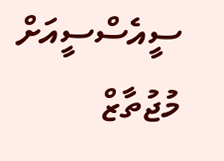ސީއެސްސީއަށް މުޖުތާޒް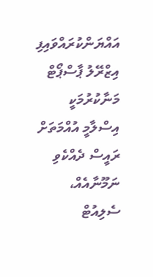އައްޔަންކުރައްވައިފި
އިޒްރޭލު ޕާސްޕޯޓް މަނާކުރުމަކީ އިސްލާމީ އުއްމަތަށް ރައީސް ދެއްކެވި ނަމޫނާއެއް، ސެލިއުޓް